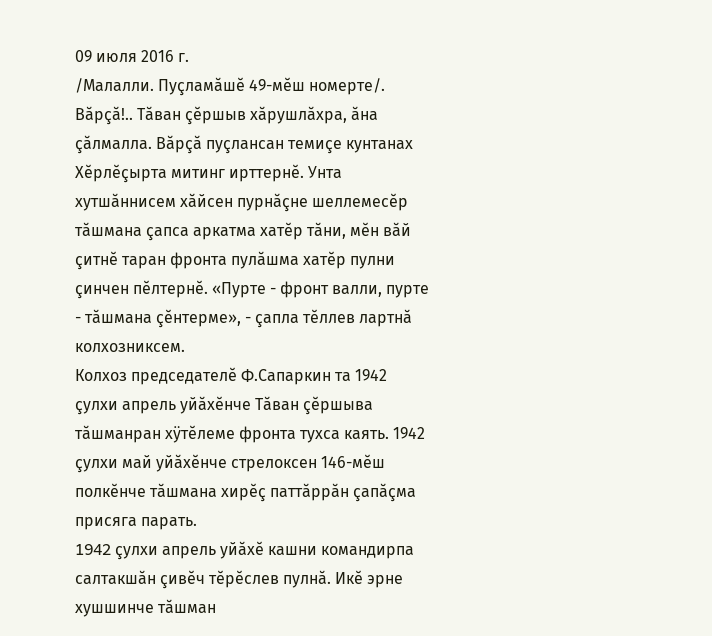09 июля 2016 г.
/Малалли. Пуçламăшĕ 49-мĕш номерте/.
Вăрçă!.. Тăван çĕршыв хăрушлăхра, ăна çăлмалла. Вăрçă пуçлансан темиçе кунтанах Хĕрлĕçырта митинг ирттернĕ. Унта хутшăннисем хăйсен пурнăçне шеллемесĕр тăшмана çапса аркатма хатĕр тăни, мĕн вăй çитнĕ таран фронта пулăшма хатĕр пулни çинчен пĕлтернĕ. «Пурте - фронт валли, пурте - тăшмана çĕнтерме», - çапла тĕллев лартнă колхозниксем.
Колхоз председателĕ Ф.Сапаркин та 1942 çулхи апрель уйăхĕнче Тăван çĕршыва тăшманран хÿтĕлеме фронта тухса каять. 1942 çулхи май уйăхĕнче стрелоксен 146-мĕш полкĕнче тăшмана хирĕç паттăррăн çапăçма присяга парать.
1942 çулхи апрель уйăхĕ кашни командирпа салтакшăн çивĕч тĕрĕслев пулнă. Икĕ эрне хушшинче тăшман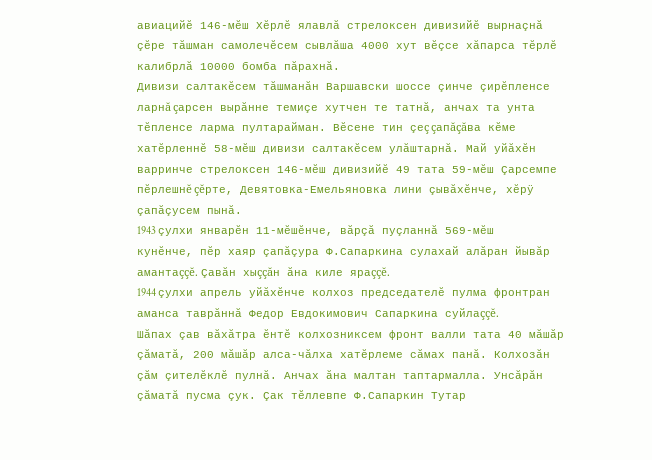авиацийĕ 146-мĕш Хĕрлĕ ялавлă стрелоксен дивизийĕ вырнаçнă çĕре тăшман самолечĕсем сывлăша 4000 хут вĕçсе хăпарса тĕрлĕ калибрлă 10000 бомба пăрахнă.
Дивизи салтакĕсем тăшманăн Варшавски шоссе çинче çирĕпленсе ларнă çарсен вырăнне темиçе хутчен те татнă, анчах та унта тĕпленсе ларма пултарайман. Вĕсене тин çеç çапăçăва кĕме хатĕрленнĕ 58-мĕш дивизи салтакĕсем улăштарнă. Май уйăхĕн варринче стрелоксен 146-мĕш дивизийĕ 49 тата 59-мĕш Çарсемпе пĕрлешнĕ çĕрте, Девятовка-Емельяновка лини çывăхĕнче, хĕрÿ çапăçусем пынă.
1943 çулхи январĕн 11-мĕшĕнче, вăрçă пуçланнă 569-мĕш кунĕнче, пĕр хаяр çапăçура Ф.Сапаркина сулахай алăран йывăр амантаççĕ. Çавăн хыççăн ăна киле яраççĕ.
1944 çулхи апрель уйăхĕнче колхоз председателĕ пулма фронтран аманса таврăннă Федор Евдокимович Сапаркина суйлаççĕ.
Шăпах çав вăхăтра ĕнтĕ колхозниксем фронт валли тата 40 мăшăр çăматă, 200 мăшăр алса-чăлха хатĕрлеме сăмах панă. Колхозăн çăм çителĕклĕ пулнă. Анчах ăна малтан таптармалла. Унсăрăн çăматă пусма çук. Çак тĕллевпе Ф.Сапаркин Тутар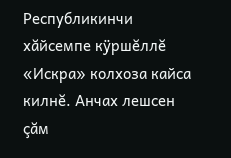Республикинчи хăйсемпе кÿршĕллĕ «Искра» колхоза кайса килнĕ. Анчах лешсен çăм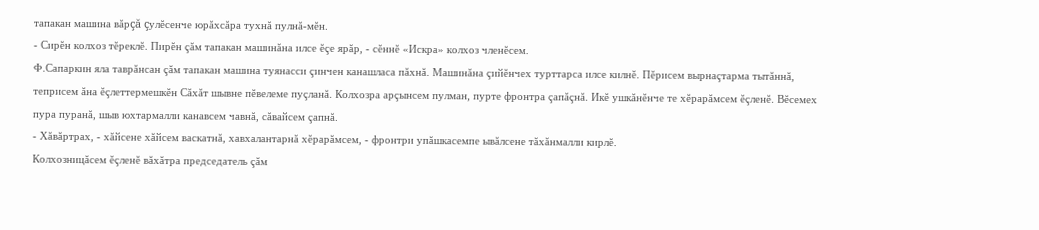тапакан машина вăрçă çулĕсенче юрăхсăра тухнă пулнă-мĕн.
- Сирĕн колхоз тĕреклĕ. Пирĕн çăм тапакан машинăна илсе ĕçе ярăр, - сĕннĕ «Искра» колхоз членĕсем.
Ф.Сапаркин яла таврăнсан çăм тапакан машина туянасси çинчен канашласа пăхнă. Машинăна çийĕнчех турттарса илсе килнĕ. Пĕрисем вырнаçтарма тытăннă, теприсем ăна ĕçлеттермешкĕн Сăхăт шывне пĕвелеме пуçланă. Колхозра арçынсем пулман, пурте фронтра çапăçнă. Икĕ ушкăнĕнче те хĕрарăмсем ĕçленĕ. Вĕсемех пура пуранă, шыв юхтармалли канавсем чавнă, сăвайсем çапнă.
- Хăвăртрах, - хăйсене хăйсем васкатнă, хавхалантарнă хĕрарăмсем, - фронтри упăшкасемпе ывăлсене тăхăнмалли кирлĕ.
Колхозницăсем ĕçленĕ вăхăтра председатель çăм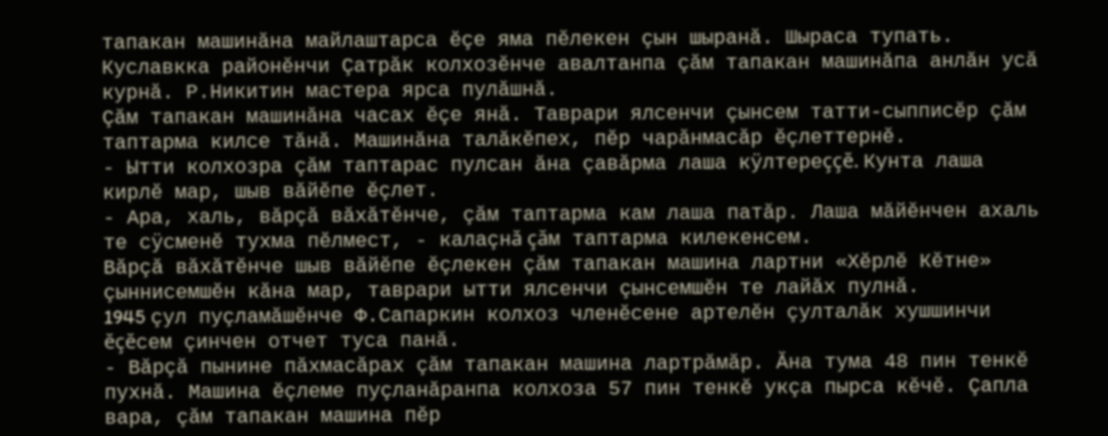тапакан машинăна майлаштарса ĕçе яма пĕлекен çын шыранă. Шыраса тупать. Куславкка районĕнчи Çатрăк колхозĕнче авалтанпа çăм тапакан машинăпа анлăн усă курнă. Р.Никитин мастера ярса пулăшнă.
Çăм тапакан машинăна часах ĕçе янă. Таврари ялсенчи çынсем татти-сыпписĕр çăм таптарма килсе тăнă. Машинăна талăкĕпех, пĕр чарăнмасăр ĕçлеттернĕ.
- Ытти колхозра çăм таптарас пулсан ăна çавăрма лаша кÿлтереççĕ. Кунта лаша кирлĕ мар, шыв вăйĕпе ĕçлет.
- Ара, халь, вăрçă вăхăтĕнче, çăм таптарма кам лаша патăр. Лаша мăйĕнчен ахаль те сÿсменĕ тухма пĕлмест, - калаçнă çăм таптарма килекенсем.
Вăрçă вăхăтĕнче шыв вăйĕпе ĕçлекен çăм тапакан машина лартни «Хĕрлĕ Кĕтне» çыннисемшĕн кăна мар, таврари ытти ялсенчи çынсемшĕн те лайăх пулнă.
1945 çул пуçламăшĕнче Ф.Сапаркин колхоз членĕсене артелĕн çулталăк хушшинчи ĕçĕсем çинчен отчет туса панă.
- Вăрçă пынине пăхмасăрах çăм тапакан машина лартрăмăр. Ăна тума 48 пин тенкĕ пухнă. Машина ĕçлеме пуçланăранпа колхоза 57 пин тенкĕ укçа пырса кĕчĕ. Çапла вара, çăм тапакан машина пĕр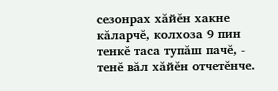сезонрах хăйĕн хакне кăларчĕ, колхоза 9 пин тенкĕ таса тупăш пачĕ, - тенĕ вăл хăйĕн отчетĕнче.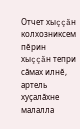Отчет хыççăн колхозниксем пĕрин хыççăн тепри сăмах илнĕ, артель хуçалăхне малалла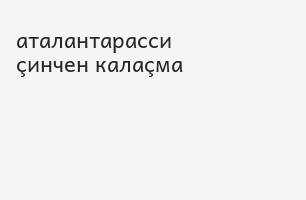аталантарасси çинчен калаçма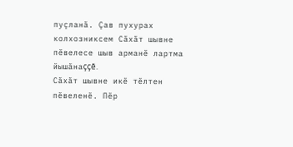пуçланă. Çав пухурах колхозниксем Сăхăт шывне пĕвелесе шыв арманĕ лартма йышăнаççĕ.
Сăхăт шывне икĕ тĕлтен пĕвеленĕ. Пĕр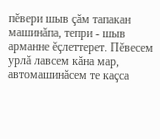пĕвери шыв çăм тапакан машинăпа, тепри - шыв арманне ĕçлеттерет. Пĕвесем урлă лавсем кăна мар, автомашинăсем те каçса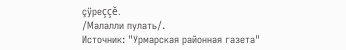çÿреççĕ.
/Малалли пулать/.
Источник: "Урмарская районная газета"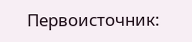Первоисточник: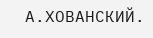А.ХОВАНСКИЙ.